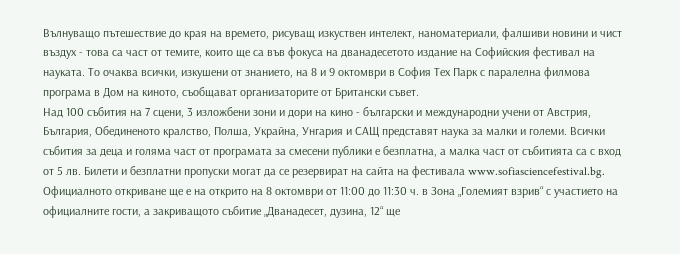Вълнуващо пътешествие до края на времето, рисуващ изкуствен интелект, наноматериали, фалшиви новини и чист въздух - това са част от темите, които ще са във фокуса на дванадесетото издание на Софийския фестивал на науката. То очаква всички, изкушени от знанието, на 8 и 9 октомври в София Тех Парк с паралелна филмова програма в Дом на киното, съобщават организаторите от Британски съвет.
Над 100 събития на 7 сцени, 3 изложбени зони и дори на кино - български и международни учени от Австрия, България, Обединеното кралство, Полша, Украйна, Унгария и САЩ представят наука за малки и големи. Всички събития за деца и голяма част от програмата за смесени публики е безплатна, а малка част от събитията са с вход от 5 лв. Билети и безплатни пропуски могат да се резервират на сайта на фестивала www.sofiasciencefestival.bg.
Официалното откриване ще е на открито на 8 октомври от 11:00 до 11:30 ч. в Зона „Големият взрив“ с участието на официалните гости, а закриващото събитие „Дванадесет, дузина, 12“ ще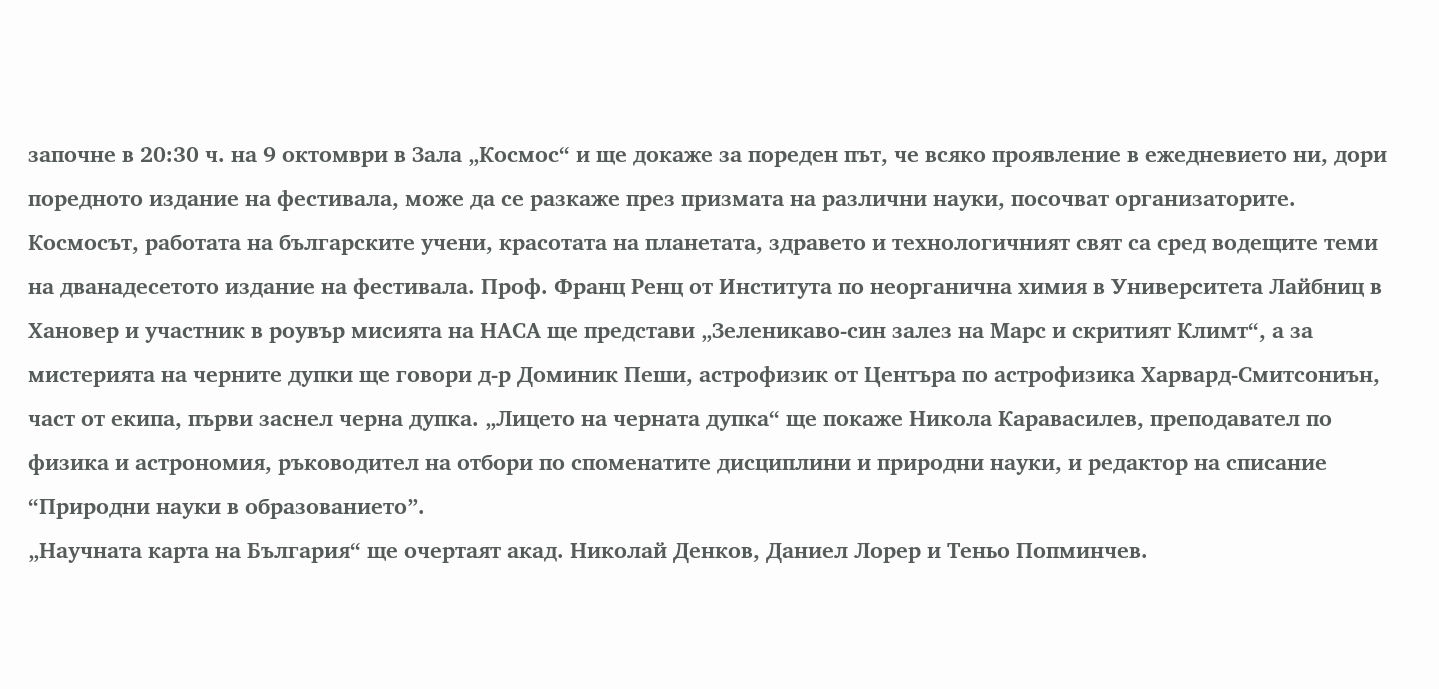започне в 20:30 ч. на 9 октомври в Зала „Космос“ и ще докаже за пореден път, че всяко проявление в ежедневието ни, дори поредното издание на фестивала, може да се разкаже през призмата на различни науки, посочват организаторите.
Космосът, работата на българските учени, красотата на планетата, здравето и технологичният свят са сред водещите теми на дванадесетото издание на фестивала. Проф. Франц Ренц от Института по неорганична химия в Университета Лайбниц в Хановер и участник в роувър мисията на НАСА ще представи „Зеленикаво-син залез на Марс и скритият Климт“, а за мистерията на черните дупки ще говори д-р Доминик Пеши, астрофизик от Центъра по астрофизика Харвард-Смитсониън, част от екипа, първи заснел черна дупка. „Лицето на черната дупка“ ще покаже Никола Каравасилев, преподавател по физика и астрономия, ръководител на отбори по споменатите дисциплини и природни науки, и редактор на списание “Природни науки в образованието”.
„Научната карта на България“ ще очертаят акад. Николай Денков, Даниел Лорер и Теньо Попминчев.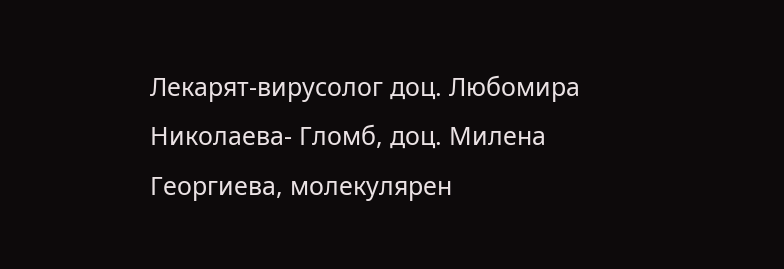Лекарят-вирусолог доц. Любомира Николаева- Гломб, доц. Милена Георгиева, молекулярен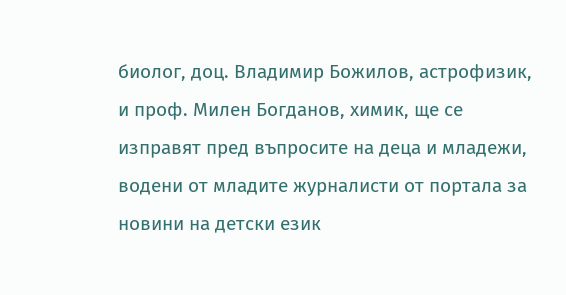биолог, доц. Владимир Божилов, астрофизик, и проф. Милен Богданов, химик, ще се изправят пред въпросите на деца и младежи, водени от младите журналисти от портала за новини на детски език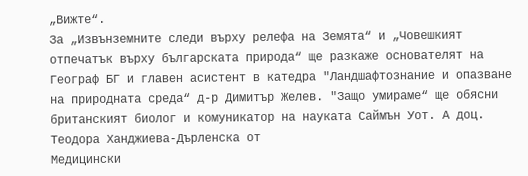„Вижте“.
За „Извънземните следи върху релефа на Земята“ и „Човешкият отпечатък върху българската природа“ ще разкаже основателят на Географ БГ и главен асистент в катедра "Ландшафтознание и опазване на природната среда“ д-р Димитър Желев. "Защо умираме“ ще обясни британският биолог и комуникатор на науката Саймън Уот. А доц. Теодора Ханджиева-Дърленска от
Медицински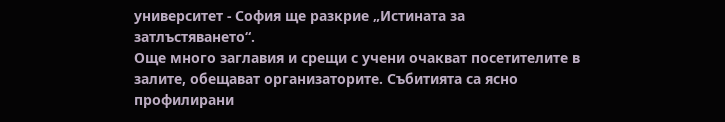университет - София ще разкрие „Истината за затлъстяването“.
Още много заглавия и срещи с учени очакват посетителите в залите, обещават организаторите. Събитията са ясно профилирани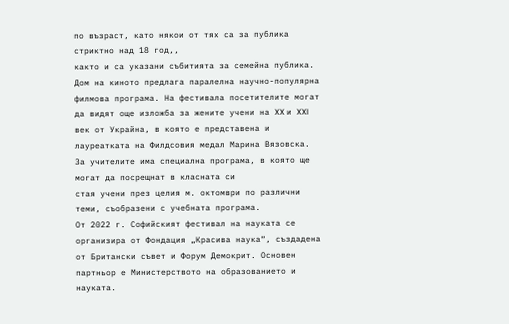по възраст, като някои от тях са за публика стриктно над 18 год,,
както и са указани събитията за семейна публика. Дом на киното предлага паралелна научно-популярна филмова програма. На фестивала посетителите могат да видят още изложба за жените учени на XX и XXI век от Украйна, в която е представена и лауреатката на Филдсовия медал Марина Вязовска. За учителите има специална програма, в която ще могат да посрещнат в класната си
стая учени през целия м. октомври по различни теми, съобразени с учебната програма.
От 2022 г. Софийският фестивал на науката се организира от Фондация „Красива наука“, създадена от Британски съвет и Форум Демокрит. Основен партньор е Министерството на образованието и науката.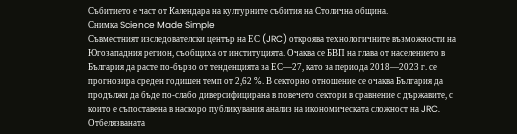Събитието е част от Календара на културните събития на Столична община.
Снимка Science Made Simple
Съвместният изследователски център на ЕС (JRC) откроява технологичните възможности на Югозападния регион, съобщиха от институцията. Очаква се БВП на глава от населението в България да расте по-бързо от тенденцията за ЕС—27, като за периода 2018—2023 г. се прогнозира среден годишен темп от 2,62 %. В секторно отношение се очаква България да продължи да бъде по-слабо диверсифицирана в повечето сектори в сравнение с държавите, с които е съпоставена в наскоро публикувания анализ на икономическата сложност на JRC. Отбелязваната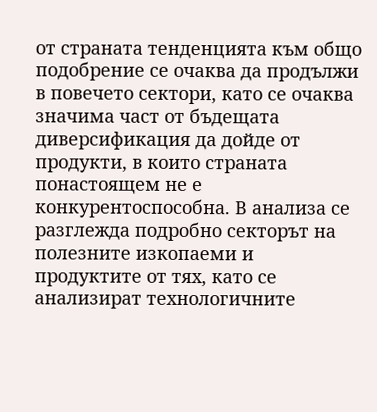от страната тенденцията към общо подобрение се очаква да продължи в повечето сектори, като се очаква значима част от бъдещата диверсификация да дойде от продукти, в които страната понастоящем не е конкурентоспособна. В анализа се разглежда подробно секторът на полезните изкопаеми и продуктите от тях, като се анализират технологичните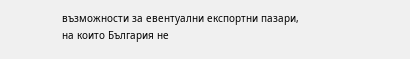възможности за евентуални експортни пазари, на които България не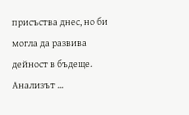присъства днес, но би могла да развива дейност в бъдеще. Анализът ...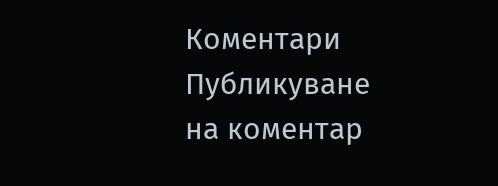Коментари
Публикуване на коментар